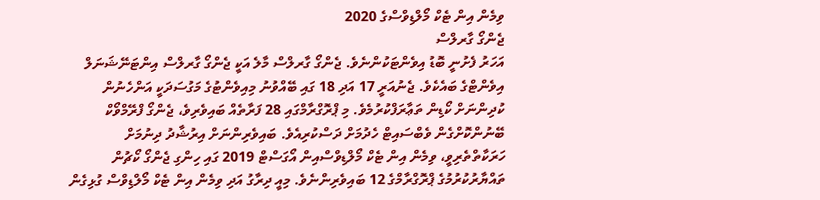ވިމެން އިން ޓެކް މޯލްޑިވްސްގެ 2020
ޖެންގޯ ގާރލްސް
އަހަރު ފެށުނީ ބޮޑު އިވެންޓަކުންނެވެ. ޖެންގޯ ގާރލްސް މާލެ އަކީ ޖެންގޯ ގާރލްސް އިންޓަނޭޝަނަލް އިވެންޓްގެ ބައެކެވެ. ޖެނުއަރީ 17 އަދި 18 ގައި ބޭއްވުނު މިއިވެންޓުގެ މަގުސަދަކީ އަންހެނުން ކުދިންނަށް ކޯޑިން ތަޢާރަފްކުރުމެވެ. މި ޕްރޮގްރާމްގައި 28 ފަރާތެއް ބައިވެރިވެ، ޖެންގޯ ފްރޭމްވޯކް ބޭނުންކޮށްގެން ވެބްސައިޓް ހެދުމަށް ދަސްކުރިއެވެ. ބައިވެރިންނަށް އިރުޝާދު ދިނުމަށް ހަރަކާތްތެރިވީ، ވިމެން އިން ޓެކް މޯލްޑިވްސްއިން އޯގަސްޓް 2019 ގައި ހިންގި ޖެންގޯ ކޯޗުން ތައްޔާރުކުރުމުގެ ޕްރޮގްރާމްގެ 12 ބައިވެރިންނެވެ. މިއީ ދިރާގު އަދި ވިމެން އިން ޓެކް މޯލްޑިވްސް ގުޅިގެން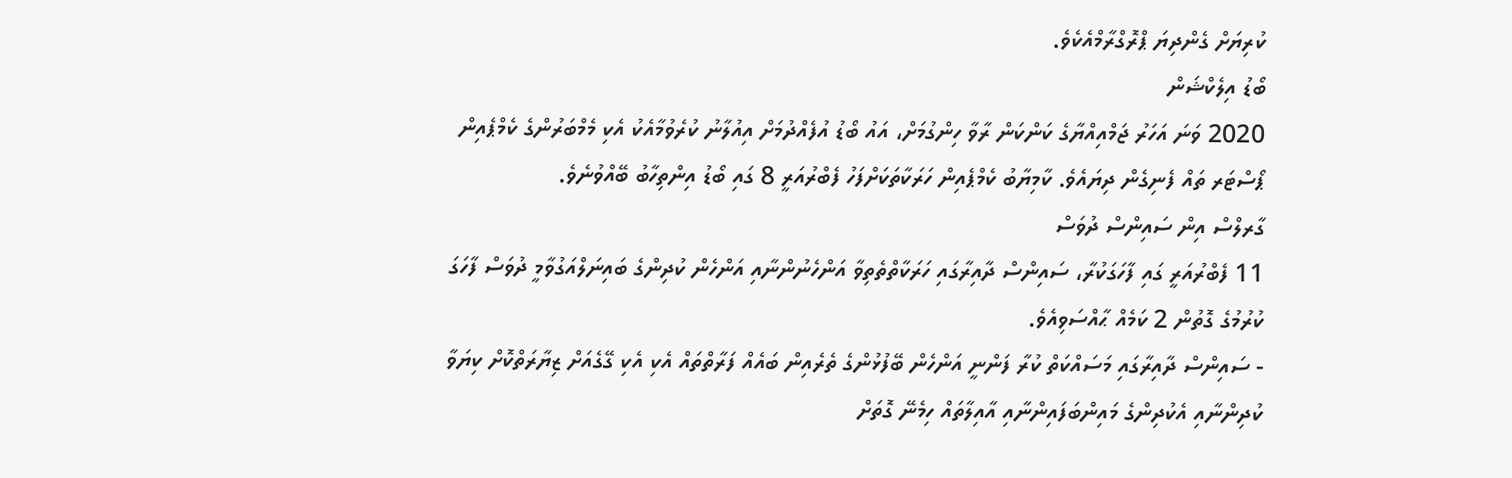ކުރިޔަށް ގެންދިޔަ ޕްރޮގްރާމްއެކެވެ.
ބޯޑު އިލެކްޝަން
2020 ވަނަ އަހަރު ޖަމްއިއްޔާގެ ކަންކަން ރާވާ ހިންގުމަށް، އައު ބޯޑު އުފެއްދުމަށް އިއުލާނު ކުރެވުމާއެކު އެކި މެމްބަރުންގެ ކެމްޕެއިން ޕޯސްޓަރ ތައް ފެނިގެން ދިޔައެވެ. ކާމިޔާބު ކެމްޕެއިން ހަރަކާތަކަށްފަހު ފެބްރުއަރީ 8 ގައި ބޯޑު އިންތިހާބު ބޭއްވުނެވެ.
ގާރލްސް އިން ސައިންސް ދުވަސް
11 ފެބްރުއަރީ ގައި ފާހަގަކުރާ، ސައިންސް ދާއިރާގައި ހަރަކާތްތެތިވާ އަންހެނުންނާއި އަންހެން ކުދިންގެ ބައިނަލްއަގުވާމީ ދުވަސް ފާހަގަ ކުރުމުގެ ގޮތުން 2 ކަމެއް ޙާއްސަވިއެވެ.
- ސައިންސް ދާއިރާގައި މަސައްކަތް ކުރާ ފަންނީ އަންހެން ބޭފުޅުންގެ ތެރެއިން ބައެއް ފަރާތްތައް އެކި އެކި ގޭގެއަށް ޒިޔާރަތްކޮށް ކިޔަވާ ކުދިންނާއި އެކުދިންގެ މައިންބަފައިންނާއި އާއިލާތައް ހިމެނޭ ގޮތަށް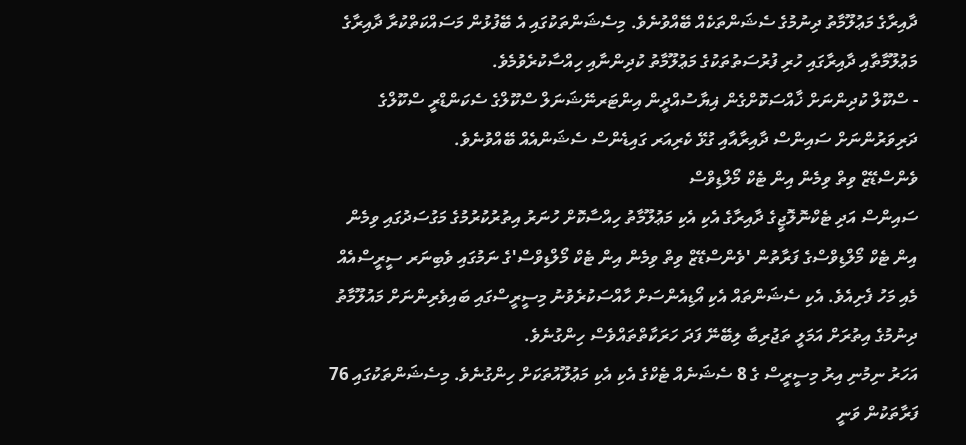ދާއިރާގެ މަޢުލޫމާތު ދިނުމުގެ ސެޝަންތަކެއް ބޭއްވުނެވެ. މިސެޝަންތަކުގައި އެ ބޭފުޅުން މަސައްކަތްކުރާ ދާއިރާގެ މަޢުލޫމާތާއި ދާއިރާގައި ހުރި ފުރުސަތުތަކުގެ މަޢުލޫމާތު ކުދިންނާއި ހިއްސާކުރެވުމެވެ.
- ސްކޫލް ކުދިންނަށް ޚާއްސަކޮށްގެން ޣިޔާސުއްދީން އިންޓަރނޭޝަނަލް ސްކޫލްގެ ސެކަންޑްރީ ސްކޫލްގެ ދަރިވަރުންނަށް ސައިންސް ދާއިރާއާއި ގުޅޭ ކެރިއަރ ގައިޑެންސް ސެޝަންއެއް ބޭއްވުނެވެ.
ވެންސްޑޭޒް ވިތް ވިމެން އިން ޓެކް މޯލްޑިވްސް
ސައިންސް އަދި ޓެކްނޮލޮޖީގެ ދާއިރާގެ އެކި އެކި މަޢުލޫމާތު ހިއްސާކޮށް ހުނަރު އިތުރުކުރުމުގެ މަގުސަދުގައި ވިމެން އިން ޓެކް މޯލްޑިވްސްގެ ފަރާތުން 'ވެންސްޑޭޒް ވިތް ވިމެން އިން ޓެކް މޯލްޑިވްސް'ގެ ނަމުގައި ވެބިނަރ ސީރީސްއެއް މެއި މަހު ފެށިއެވެ. އެކި ސެޝަންތައް އެކި އޯޑިއެންސަށް ހާއްސަކުރެވުނު މިސީރީސްގައި ބައިވެރިންނަށް މައުލޫމާތު ދިނުމުގެ އިތުރަށް އަމަލީ ތަޖުރިބާ ލިބޭނޭ ފަދަ ހަރަކާތްތައްވެސް ހިންގުނެވެ.
އަހަރު ނިމުނި އިރު މިސީރީސް ގެ 8 ސެޝަނެއް ޓެކްގެ އެކި އެކި މަޢުލޫއުތަކަށް ހިންގުނެވެ. މިސެޝަންތަކުގައި 76 ފަރާތަކުން ވަނީ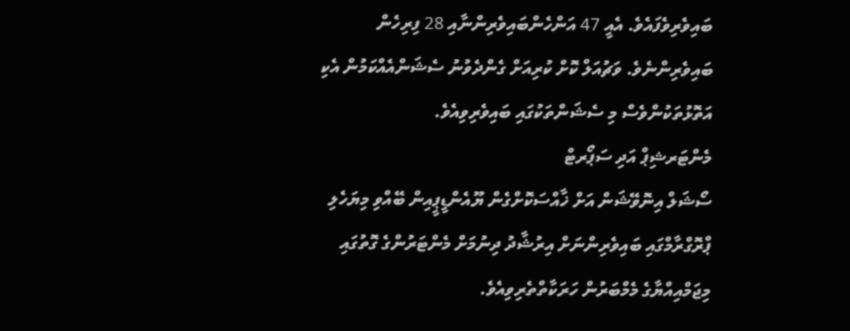ބައިވެރިވެފައެވެ. އެއީ 47 އަންހެންބައިވެރިންނާއި 28 ފިރިހެން ބައިވެރިންނެވެ. ވަޗުއަލް ކޮށް ކުރިއަށް ގެންދެވުނު ސެޝަންއެއްކަމުން އެކި އަތޮޅުތަކުންވެސް މި ސެޝަންތަކުގައި ބައިވެރިވިއެވެ.
މެންޓަރޝިޕް އަދި ސަޕޯރޓް
ސޯޝަލް އިނޮވޭޝަން އަށް ޚާއްސަކޮށްގެން ޔޫއެންޑީޕީއިން ބޭއްވި މިޔަހެލި ޕްރޮގްރާމްގައި ބައިވެރިންނަށް އިރުޝާދު ދިނުމަށް މެންޓަރުންގެ ގޮތުގައި މިޖަމްއިއްޔާގެ މެމްބަރުން ހަރަކާތްތެރިވިއެވެ.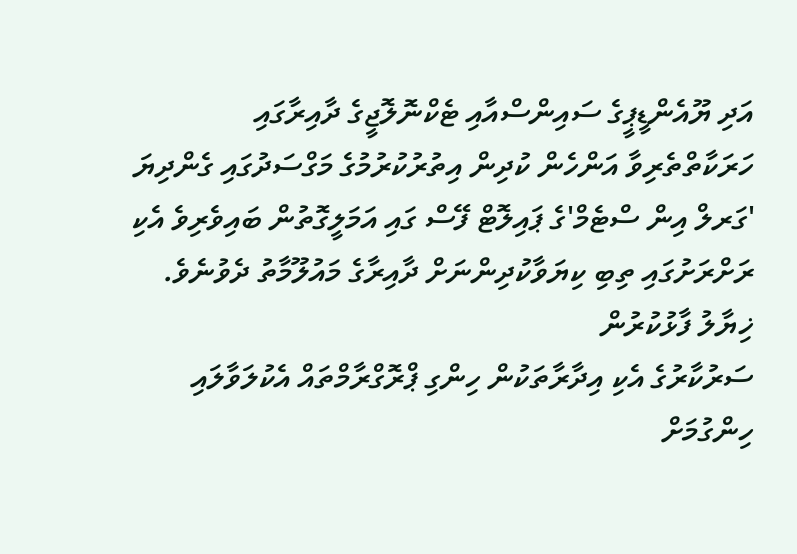އަދި ޔޫއެންޑީޕީގެ ސައިންސްއާއި ޓެކްނޮލޮޖީގެ ދާއިރާގައި ހަރަކާތްތެރިވާ އަންހެން ކުދިން އިތުރުކުރުމުގެ މަގްސަދުގައި ގެންދިޔަ 'ގަރލް އިން ސްޓެމް'ގެ ޕައިލޮޓް ފޭސް ގައި އަމަލީގޮތުން ބައިވެރިވެ އެކި ރަށްރަށުގައި ތިބި ކިޔަވާކުދިންނަށް ދާއިރާގެ މައުލޫމާތު ދެވުނެވެ.
ޚިޔާލު ފާޅުކުރުން
ސަރުކާރުގެ އެކި އިދާރާތަކުން ހިންގި ޕްރޮގްރާމްތައް އެކުލަވާލައި ހިންގުމަށް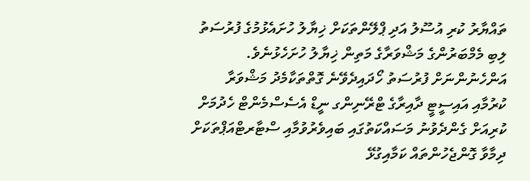ތައްޔާރު ކުރި އުސޫލު އަދި ޕްލޭންތަކަށް ޚިޔާލު ހުށައެޅުމުގެ ފުރުސަތު ލިބި މެމްބަރުންގެ މަޝްވަރާގެ މަތިން ޚިޔާލު ހުށަހެޅުނެވެ. އަންހެނުންނަށް ފުރުސަތު ހޯދައިދެވޭނެ ގޮތްތަކާމެދު މަޝްވަރާ ކުރުމާއި އައިސީޓީ ދާއިރާގެ ޓްރޭނިންގ ނީޑް އެސެސްމެންޓް ހެދުމަށް ކުރިއަށް ގެންދެވުނު މަސައްކަތުގައި ބައިވެރުވުމާއި ސްޓާރޓްއަޕްތަކަށް ދިމާވާ ގޮންޖެހުންތައް ކަމާއިގުޅޭ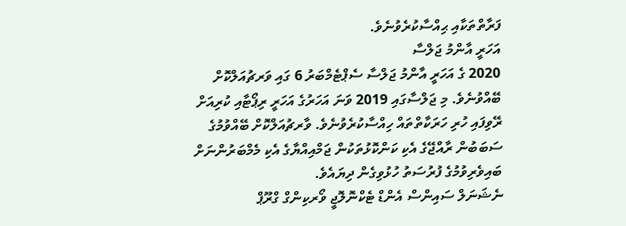ފަރާތްތަކާއި ޙިއްސާކުރެވުނެވެ.
އަހަރީ އާންމު ޖަލްސާ
2020 ގެ އަހަރީ އާންމު ޖަލްސާ ސެޕްޓެމްބަރު 6 ގައި ވަރޗުއަލްކޮށް ބޭއްވުނެވެ. މި ޖަލްސާގައި 2019 ވަނަ އަހަރުގެ އަހަރީ ރިޕޯޓާއި ކުރިއަށް ރޭވިފައި ހުރި ހަރަކާތްތައް ހިއްސާކުރެވުނެވެ. ވާރޗުއަލްކޮށް ބޭއްވުމުގެ ސަބަބުން ރާއްޖޭގެ އެކި ކަންކޮޅުތަކުން ޖަމްއިއްޔާގެ އެކި މެމްބަރުންނަށް ބައިވެރިވުމުގެ ފުރުސަތު ހުޅުވިގެން ދިޔައެވެ.
ނެޝަނަލް ސައިންސް އެންޑް ޓެކްނޮލޮޖީ ވޯރކިންގް ގްރޫޕް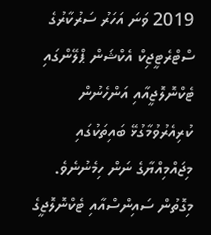2019 ވަނަ އަހަރު ސަރުކާރުގެ ސްޓްރެޓީޖިކް އެކްޝަން ޕްލޭންގައި ޓެކްނޮލޮޖީއާއި އަންހެނުން ކުރިއެރުވުމާގުޅޭ ބައިތަކުގައި މިޖައްމިއްޔާގެ ނަން ހިމެނުނެވެ. މިގޮތުން ސައިންސްއާއި ޓެކްނޮލޮޖީގެ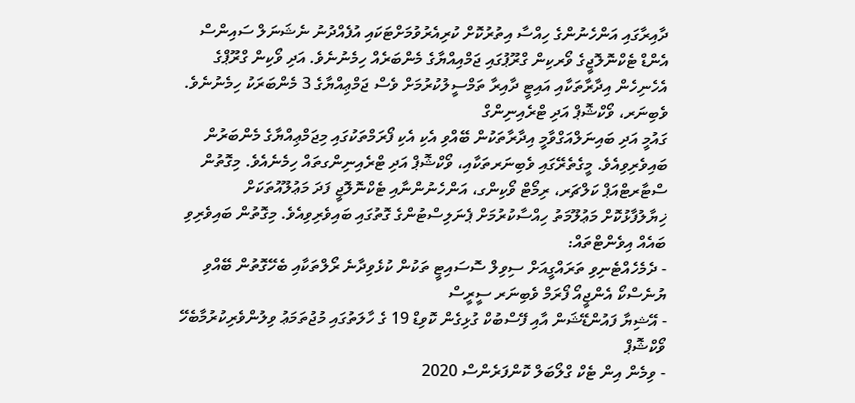ދާއިރާގައި އަންހެނުންގެ ހިއްސާ އިތުރުކޮށް ކުރިއެރުވުމަށްޓަކައި އުފެއްދުނު ނެޝަނަލް ސައިންސް އެންޑް ޓެކްނޮލޮޖީގެ ވޯރކިން ގްރޫޕުގައި ޖަމްއިއްޔާގެ މެންބަރެއް ހިމެނުނެވެ. އަދި ވޯކިން ގްރޫޕްގެ އެހެނިހެން އިދާރާތަކާއި އައިޓީ ދާއިރާ ތަމްސީލުކުރުމަށް ވެސް ޖަމްޢިއްޔާގެ 3 މެންބަރަކު ހިމެނުނެވެ.
ވެބިނަރ، ވޯކްޝޮޕް އަދި ޓްރެއިނިންގް
ގައުމީ އަދި ބައިނަލްއަގްވާމީ އިދާރާތަކުން ބޭއްވި އެކި އެކި ފޯރަމްތަކުގައި މިޖަމްޢިއްޔާގެ މެންބަރުން ބައިވެރިވިއެވެ. މީގެތެރޭގައި ވެބިނަރތަކާއި، ވޯކްޝޮޕް އަދި ޓްރެއިނިންގތައް ހިމެނެއެވެ. މިގޮތުން ސްޓާރޓްއަޕް ކަލްޗަރ، ރިމޯޓް ވޯކިންގ، އަންހެނުންނާއި ޓެކްނޮލޮޖީ ފަދަ މަޢުލޫއުތަކަށް ޚިޔާލުފާޅުކޮށް މަޢުލޫމަތު ހިއްސާކުރުމަށް ޕެނަލިސްޓުންގެ ގޮތުގައި ބައިވެރިވިއެވެ. މިގޮތުން ބައިވެރިވި ބައެއް އިވެންޓްތައް:
- ދެމެހެއްޓެނިވި ތަރައްގީއަށް ސިވިލް ސޮސައިޓީ ތަކުން ކުޅެވިދާނެ ރޯލްތަކާއި ބެހޭގޮތުން ބޭއްވި ޔުނެސްކޯ އެންޖީއޯ ފޯރަމް ވެބިނަރ ސީރީސް
- އޭޝިޔާ ފައުންޑޭޝަން އާއި ފޭސްބުކް ގުޅިގެން ކޮވިޑް 19 ގެ ހާލަތުގައި މުޖުތަމަޢު ވިލުންވެރިކުރުމާބެހޭ ވޯކްޝޮޕް
- ވިމެން އިން ޓެކް ގްލޯބަލް ކޮންފަރެންސް 2020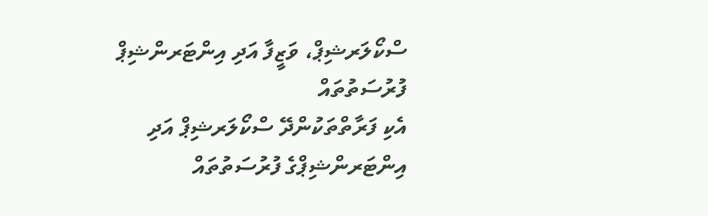ސްކޯލަރޝިޕް، ވަޒީފާ އަދި އިންޓަރންޝިޕް ފުރުސަތުތައް
އެކި ފަރާތްތަކުންދޭ ސްކޯލަރޝިޕް އަދި އިންޓަރންޝިޕްގެ ފުރުސަތުތައް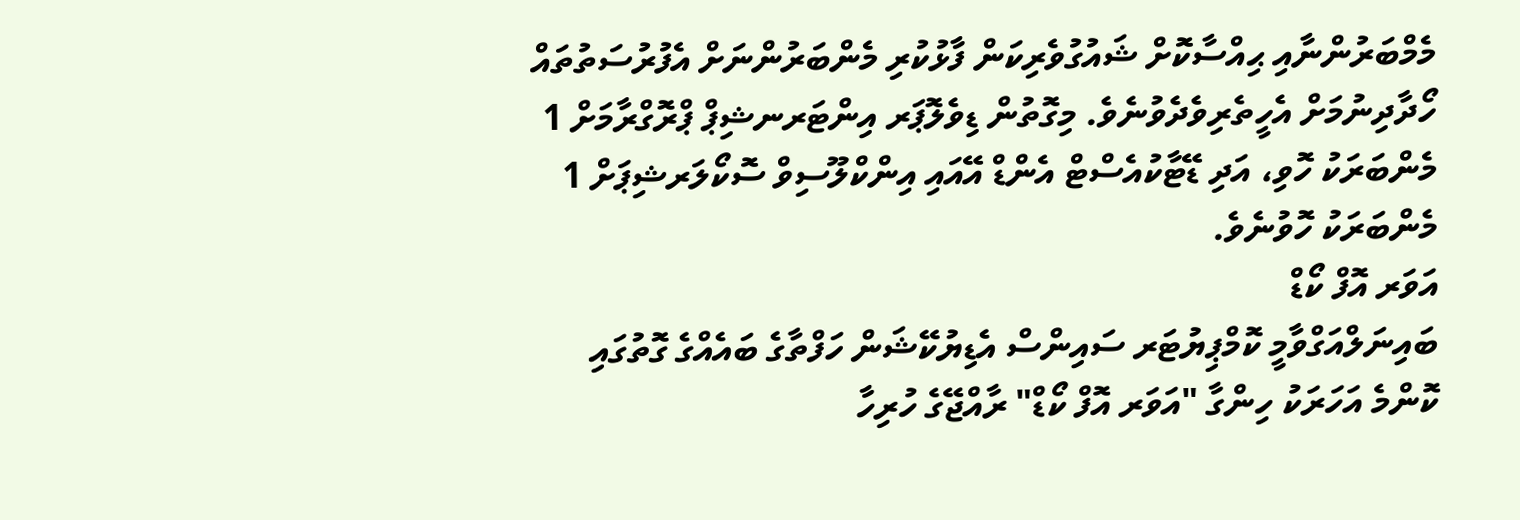މެމްބަރުންނާއި ޙިއްސާކޮށް ޝައުގުވެރިކަން ފާޅުކުރި މެންބަރުންނަށް އެފުރުސަތުތައް ހޯދާދިނުމަށް އެހީތެރިވެދެވުނެވެ. މިގޮތުން ޑިވެލޮޕަރ އިންޓަރނޝިޕް ޕްރޮގްރާމަށް 1 މެންބަރަކު ހޮވި، އަދި ޑޭޓާކުއެސްޓް އެންޑް އޭއައި އިންކްލޫސިވް ސޮކޯލަރޝިޕަށް 1 މެންބަރަކު ހޮވުނެވެ.
އަވަރ އޮފް ކޯޑް
ބައިނަލްއަގްވާމީ ކޮމްޕިޔުޓަރ ސައިންސް އެޑިޔުކޭޝަން ހަފްތާގެ ބައެއްގެ ގޮތުގައި ކޮންމެ އަހަރަކު ހިންގާ "އަވަރ އޮފް ކޯޑް" ރާއްޖޭގެ ހުރިހާ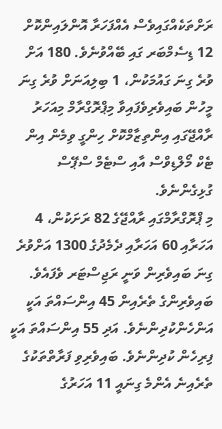ރަށްތަކެއްގައިވެސް އެއްފަހަރާ އޮންލައިންކޮށް 12 ޑިސެމްބަރ ގައި ބޭއްވުނެވެ. 180 އަށް ވުރެ ގިނަ ގައުމަކުން، 1 ބިލިއަނަށް ވުރެ ގިނަ މީހުން ބައިވެރިވެފައިވާ މިޕްރޮގްރާމް މިއަހަރު ރާއްޖޭގައި އިންތިޒާމްކޮށް ހިންގީ ވިމެން އިން ޓެކް މޯލްޑިވްސް އާއި ސްޓެމް ސްޕޭސް ގުޅިގެންނެވެ.
މި ޕްރޮގްރާމްގައި ރާއްޖޭގެ 82 ރަށަކުން، 4 އަހަރާއި 60 އަހަރާއި ދެމެދުގެ 1300 އަށްވުރެ ގިނަ ބައިވެރިން ވަނީ ރަޖިސްޓަރ ވެފައެވެ. ބައިވެރިންގެ ތެރެއިން 45 އިންސައްތަ އަކީ އަންހެންކުދިންނެވެ. އަދި 55 އިންސައްތަ އަކީ ފިރިހެން ކުދިންނެވެ. ބައިވެރިވި ފަރާތްތަކުގެ ތެރެއިނެ އެންމެ ގިނައީ 11 އަހަރުގެ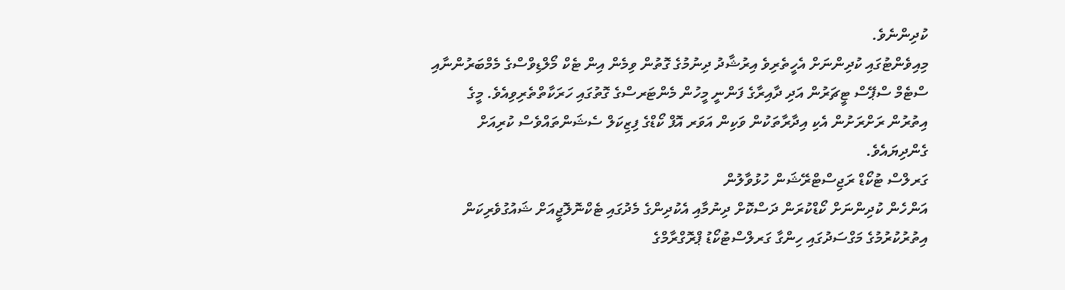ކުދިންނެވެ.
މިއިވެންޓުގައި ކުދިންނަށް އެހީތެރިވެ އިރުޝާދު ދިނުމުގެ ގޮތުން ވިމެން އިން ޓެކް މޯލްޑިވްސްގެ މެމްބަރުންނާއި ސްޓެމް ސްޕޭސް ޓީޗަރުން އަދި ދާއިރާގެ ފަންނީ މީހުން މެންޓަރސްގެ ގޮތުގައި ހަރަކާތްތެރިވިއެވެ. މީގެ އިތުރުން ރަށްރަށުން އެކި އިދާރާތަކުން ވަކިން އަވަރ އޮފް ކޯޑްގެ ފިޒިކަލް ސެޝަންތައްވެސް ކުރިއަށް ގެންދިޔައެވެ.
ގަރލްސް ޓުކޯޑް ރަޖިސްޓްރޭޝަން ހުޅުވާލުން
އަންހެން ކުދިންނަށް ކޯޑްކުރަން ދަސްކޮށް ދިނުމާއި އެކުދިންގެ މެދުގައި ޓެކްނޮލޮޖީއަށް ޝައުގުވެރިކަން އިތުރުކުރުމުގެ މަގްސަދުގައި ހިންގާ ގަރލްސްޓުކޯޑު ޕްރޮގްރާމްގެ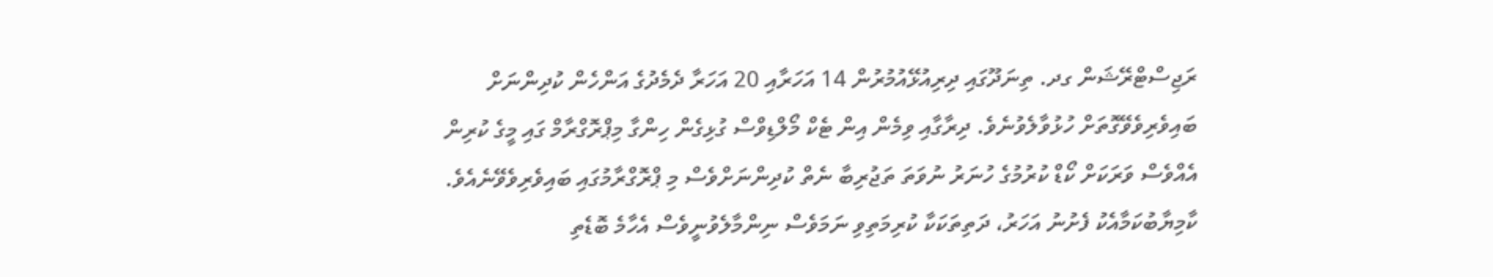ރަޖިސްޓްރޭޝަން ގދ. ތިނަދޫގައި ދިރިއުޅޭއުމުރުން 14 އަހަރާއި 20 އަހަރާ ދެމެދުގެ އަންހެން ކުދިންނަށް ބައިވެރިވެވޭގޮތަށް ހުޅުވާލެވުނެވެ. ދިރާގާއި ވިމެން އިން ޓެކް މޯލްޑިވްސް ގުޅިގެން ހިންގާ މިޕްރޮގްރާމް ގައި މީގެ ކުރިން އެއްވެސް ވަރަކަށް ކޯޑް ކުރުމުގެ ހުނަރު ނުވަތަ ތަޖުރިބާ ނެތް ކުދިންނަށްވެސް މި ޕްރޮގްރާމުގައި ބައިވެރިވެވޭނެއެވެ.
ކާމިޔާބުކަމާއެކު ފެށުނު އަހަރު، ދަތިތަކަކާ ކުރިމަތިވި ނަމަވެސް ނިންމާލެވުނީވެސް އެހާމެ ބޮޑެތި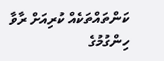ކަންތައްތަކެއް ކުރިއަށް ރާވާ ހިންގުމުގެ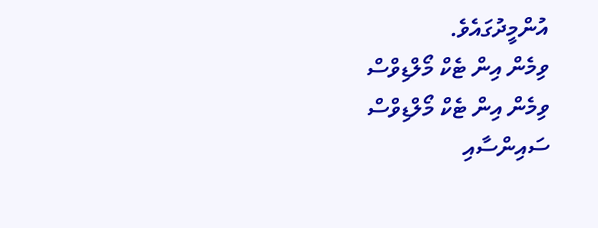އުންމީދުގައެވެ.
ވިމެން އިން ޓެކް މޯލްޑިވްސް
ވިމެން އިން ޓެކް މޯލްޑިވްސް
ސައިންސާއި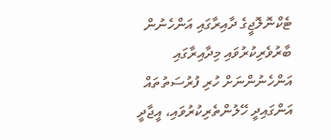ޓެކްނޮލޮޖީގެ ދާއިރާގައި އަންހެނުން ބާރުވެރިކުރުވައި މިދާއިރާގައި އަންހެނުންނަށް ހުރި ފުރުސަތުތައް އަންގައިދީ ހޭލުންތެރިކުރުވައި، އީޖާދީ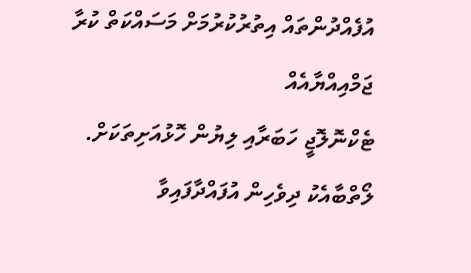އުފެއްދުންތައް އިތުރުކުރުމަށް މަސައްކަތް ކުރާ ޖަމްއިއްޔާއެއް
ޓެކްނޮލޮޖީ ހަބަރާއި ލިޔުން ހޮޅުއަށިތަކަށް.
ލޯތްބާއެކު ދިވެހިން އުފައްދާފައިވާ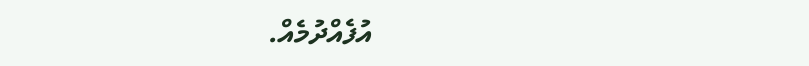އުފެއްދުމެއް.